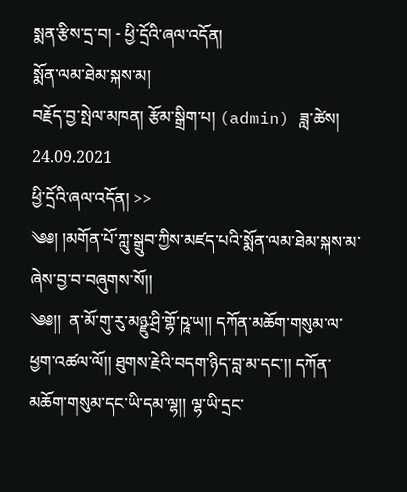སྨན་རྩིས་དྲ་བ། - ཕྱི་དྲོའི་ཞལ་འདོན།
སྨོན་ལམ་ཐེམ་སྐས་མ།
བརྗོད་བྱ་སྤེལ་མཁན། རྩོམ་སྒྲིག་པ། (admin) ཟླ་ཚེས། 24.09.2021
ཕྱི་དྲོའི་ཞལ་འདོན། >>
༄༅། །མགོན་པོ་ཀླུ་སྒྲུབ་ཀྱིས་མཛད་པའི་སྨོན་ལམ་ཐེམ་སྐས་མ་ཞེས་བྱ་བ་བཞུགས་སོ།།
༄༅།།  ན་མོ་གུ་རུ་མཉྫུ་ཤྲི་གྷོ་ཥཱ་ཡ།། དཀོན་མཆོག་གསུམ་ལ་ཕྱག་འཚལ་ལོ།། ཐུགས་རྗེའི་བདག་ཉིད་བླ་མ་དང་།། དཀོན་མཆོག་གསུམ་དང་ཡི་དམ་ལྷ།། ལྷ་ཡི་དྲང་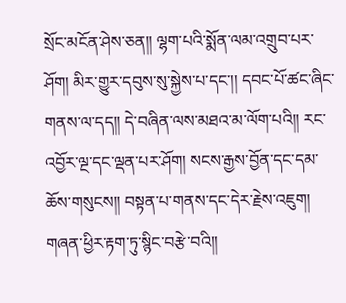སྲོང་མངོན་ཤེས་ཅན།། ལྷག་པའི་སྨོན་ལམ་འགྲུབ་པར་ཤོག། མིར་གྱུར་དབུས་སུ་སྐྱེས་པ་དང་།། དབང་པོ་ཚང་ཞིང་གནས་ལ་དད།། དེ་བཞིན་ལས་མཐའ་མ་ལོག་པའི།། རང་འབྱོར་ལྔ་དང་ལྡན་པར་ཤོག། སངས་རྒྱས་བྱོན་དང་དམ་ཆོས་གསུངས།། བསྟན་པ་གནས་དང་དེར་རྗེས་འཇུག། གཞན་ཕྱིར་རྟག་ཏུ་སྙིང་བརྩེ་བའི།།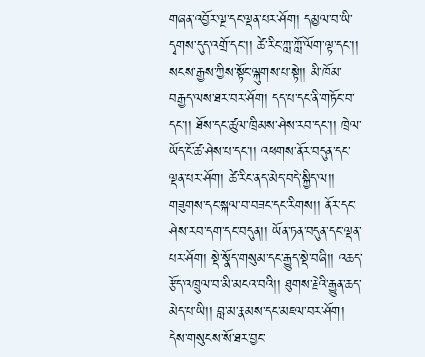གཞན་འབྱོར་ལྔ་དང་ལྡན་པར་ཤོག། དམྱལ་བ་ཡི་དྭགས་དུད་འགྲོ་དང་།། ཚེ་རིང་ཀླ་ཀློ་ལོག་ལྟ་དང་།། སངས་རྒྱས་ཀྱིས་སྟོང་ལྐུགས་པ་སྟེ།། མི་ཁོམ་བརྒྱད་ལས་ཐར་བར་ཤོག། དད་པ་དང་ནི་གཏོང་བ་དང་།། ཐོས་དང་ཚུལ་ཁྲིམས་ཤེས་རབ་དང་།། ཁྲེལ་ཡོད་ངོ་ཚ་ཤེས་པ་དང་།། འཕགས་ནོར་བདུན་དང་ལྡན་པར་ཤོག། ཚེ་རིང་ནད་མེད་བདེ་སྐྱིད་ལ།། གཟུགས་དང་སྐལ་བ་བཟང་དང་རིགས།། ནོར་དང་ཤེས་རབ་དག་དང་བདུན།། ཡོན་ཏན་བདུན་དང་ལྡན་པར་ཤོག། སྡེ་སྣོད་གསུམ་དང་རྒྱུད་སྡེ་བཞི།། འཆད་རྩོད་འཁྲུལ་བ་མི་མངའ་བའི།། ཐུགས་རྗེའི་རྒྱུན་ཆད་མེད་པ་ཡི།། བླ་མ་རྣམས་དང་མཇལ་བར་ཤོག། དེས་གསུངས་སོ་ཐར་བྱང་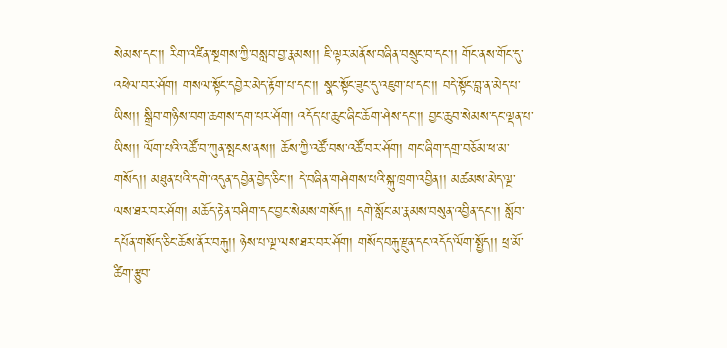སེམས་དང་།། རིག་འཛིན་སྔགས་ཀྱི་བསླབ་བྱ་རྣམས།། ཇི་ལྟར་མནོས་བཞིན་བསྲུང་བ་དང་།། གོང་ནས་གོང་དུ་འཕེལ་བར་ཤོག། གསལ་སྟོང་དབྱེར་མེད་རྟོག་པ་དང་།། སྣང་སྟོང་ཟུང་དུ་འཇུག་པ་དང་།། བདེ་སྟོང་བླ་ན་མེད་པ་ཡིས།། སྒྲིབ་གཉིས་བག་ཆགས་དག་པར་ཤོག། འདོད་པ་ཆུང་ཞིང་ཆོག་ཤེས་དང་།། བྱང་ཆུབ་སེམས་དང་ལྡན་པ་ཡིས།། ལོག་པའི་འཚོ་བ་ཀུན་སྤངས་ནས།། ཆོས་ཀྱི་འཚོ་བས་འཚོ་བར་ཤོག། གང་ཞིག་དགྲ་བཅོམ་ཕ་མ་གསོད།། མཐུན་པའི་དགེ་འདུན་དབྱེན་བྱེད་ཅིང་།། དེ་བཞིན་གཤེགས་པའི་སྐུ་ཁྲག་འབྱིན།། མཚམས་མེད་ལྔ་ལས་ཐར་བར་ཤོག། མཆོད་རྟེན་བཤིག་དང་བྱང་སེམས་གསོད།། དགེ་སློང་མ་རྣམས་བསུན་འབྱིན་དང་།། སློབ་དཔོན་གསོད་ཅིང་ཆོས་ནོར་བརྐུ།། ཉེས་པ་ལྔ་ལས་ཐར་བར་ཤོག། གསོད་བརྐུ་རྫུན་དང་འདོད་ལོག་སྤྱོད།། ཕྲ་མོ་ཚིག་རྩུབ་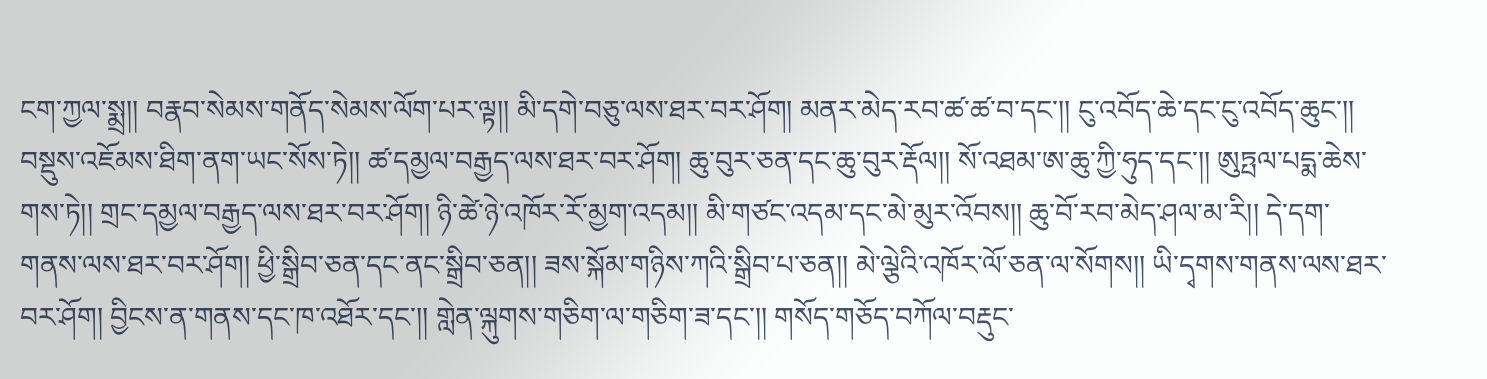ངག་ཀྱལ་སྨྲ།། བརྣབ་སེམས་གནོད་སེམས་ལོག་པར་ལྟ།། མི་དགེ་བཅུ་ལས་ཐར་བར་ཤོག། མནར་མེད་རབ་ཚ་ཚ་བ་དང་།། ངུ་འབོད་ཆེ་དང་ངུ་འབོད་ཆུང་།། བསྡུས་འཇོམས་ཐིག་ནག་ཡང་སོས་ཏེ།། ཚ་དམྱལ་བརྒྱད་ལས་ཐར་བར་ཤོག། ཆུ་བུར་ཅན་དང་ཆུ་བུར་རྡོལ།། སོ་འཐམ་ཨ་ཆུ་ཀྱི་ཧུད་དང་།། ཨུཏྤལ་པདྨ་ཆེས་གས་ཏེ།། གྲང་དམྱལ་བརྒྱད་ལས་ཐར་བར་ཤོག། ཉི་ཚེ་ཉེ་འཁོར་རོ་མྱག་འདམ།། མི་གཙང་འདམ་དང་མེ་མུར་འོབས།། ཆུ་བོ་རབ་མེད་ཤལ་མ་རི།། དེ་དག་གནས་ལས་ཐར་བར་ཤོག། ཕྱི་སྒྲིབ་ཅན་དང་ནང་སྒྲིབ་ཅན།། ཟས་སྐོམ་གཉིས་ཀའི་སྒྲིབ་པ་ཅན།། མེ་ལྕེའི་འཁོར་ལོ་ཅན་ལ་སོགས།། ཡི་དྭགས་གནས་ལས་ཐར་བར་ཤོག། བྱིངས་ན་གནས་དང་ཁ་འཐོར་དང་།། གླེན་ལྐུགས་གཅིག་ལ་གཅིག་ཟ་དང་།། གསོད་གཅོད་བཀོལ་བརྡུང་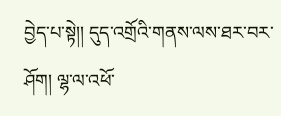བྱེད་པ་སྟེ།། དུད་འགྲོའི་གནས་ལས་ཐར་བར་ཤོག། ལྷ་ལ་འཕོ་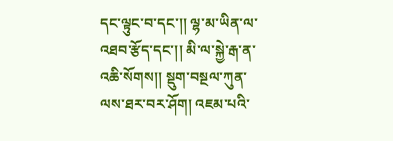དང་ལྟུང་བ་དང་།། ལྷ་མ་ཡིན་ལ་འཐབ་རྩོད་དང་།། མི་ལ་སྐྱེ་རྒ་ན་འཆི་སོགས།། སྡུག་བསྔལ་ཀུན་ལས་ཐར་བར་ཤོག། འཇམ་པའི་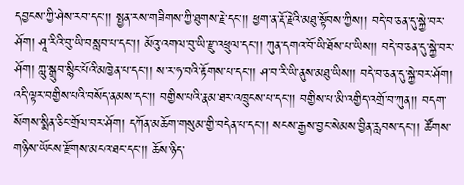དབྱངས་ཀྱི་ཤེས་རབ་དང་།། སྤྱན་རས་གཟིགས་ཀྱི་ཐུགས་རྗེ་དང་།། ཕྱག་ན་རྡོ་རྗེའི་མཐུ་སྟོབས་ཀྱིས།། བདེ་བ་ཅན་དུ་སྐྱེ་བར་ཤོག། ཤཱ་རིའི་བུ་ཡི་བསླབ་པ་དང་།། མོའུ་འགལ་བུ་ཡི་རྫུ་འཕྲུལ་དང་།། ཀུན་དགའ་བོ་ཡི་ཐོས་པ་ཡིས།། བདེ་བ་ཅན་དུ་སྐྱེ་བར་ཤོག། ཀླུ་སྒྲུབ་སྙིང་པོའི་མཁྱེན་པ་དང་།། ས་ར་ཧ་བའི་རྟོགས་པ་དང་།། ཤ་བ་རི་ཡི་ནུས་མཐུ་ཡིས།། བདེ་བ་ཅན་དུ་སྐྱེ་བར་ཤོག། འདི་ལྟར་བགྱིས་པའི་བསོད་ནམས་དང་།། བགྱིས་པའི་རྣམ་ཐར་འཁྲུངས་པ་དང་།། བགྱིས་པ་མི་འགྱིད་འགྲོ་བ་ཀུན།། བདག་སོགས་སྨིན་ཅིང་གྲོལ་བར་ཤོག། དཀོན་མཆོག་གསུམ་གྱི་བདེན་པ་དང་།། སངས་རྒྱས་བྱང་སེམས་བྱིན་རླབས་དང་།། ཚོགས་གཉིས་ཡོངས་རྫོགས་མངའ་ཐང་དང་།། ཆོས་ཉིད་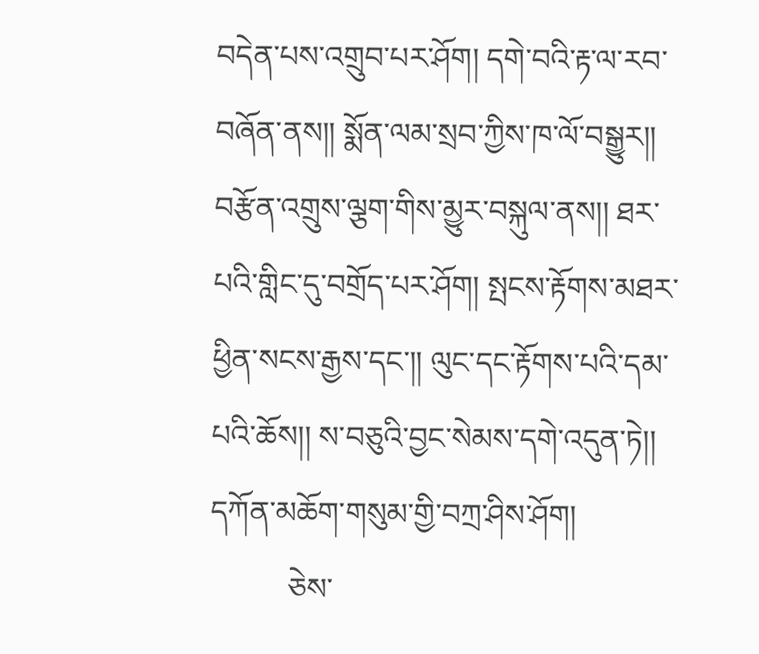བདེན་པས་འགྲུབ་པར་ཤོག། དགེ་བའི་རྟ་ལ་རབ་བཞོན་ནས།། སྨོན་ལམ་སྲབ་ཀྱིས་ཁ་ལོ་བསྒྱུར།། བརྩོན་འགྲུས་ལྕག་གིས་མྱུར་བསྐུལ་ནས།། ཐར་པའི་གླིང་དུ་བགྲོད་པར་ཤོག། སྤངས་རྟོགས་མཐར་ཕྱིན་སངས་རྒྱས་དང་།། ལུང་དང་རྟོགས་པའི་དམ་པའི་ཆོས།། ས་བཅུའི་བྱང་སེམས་དགེ་འདུན་ཏེ།། དཀོན་མཆོག་གསུམ་གྱི་བཀྲ་ཤིས་ཤོག།
          ཅེས་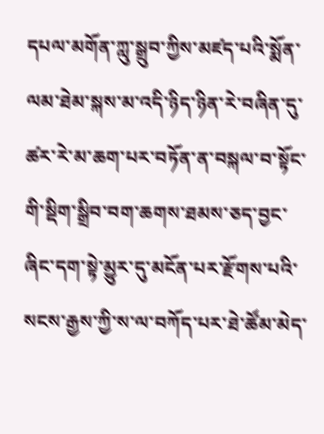དཔལ་མགོན་ཀླུ་སྒྲུབ་ཀྱིས་མཛད་པའི་སྨོན་ལམ་ཐེམ་སྐས་མ་འདི་ཉིད་ཉིན་རེ་བཞིན་དུ་ཚར་རེ་མ་ཆག་པར་བཏོན་ན་བསྐལ་བ་སྟོང་གི་སྡིག་སྒྲིབ་བག་ཆགས་ཐམས་ཅད་བྱང་ཞིང་དག་སྟེ་མྱུར་དུ་མངོན་པར་རྫོགས་པའི་སངས་རྒྱས་ཀྱི་ས་ལ་བཀོད་པར་ཐེ་ཚོམ་མེད་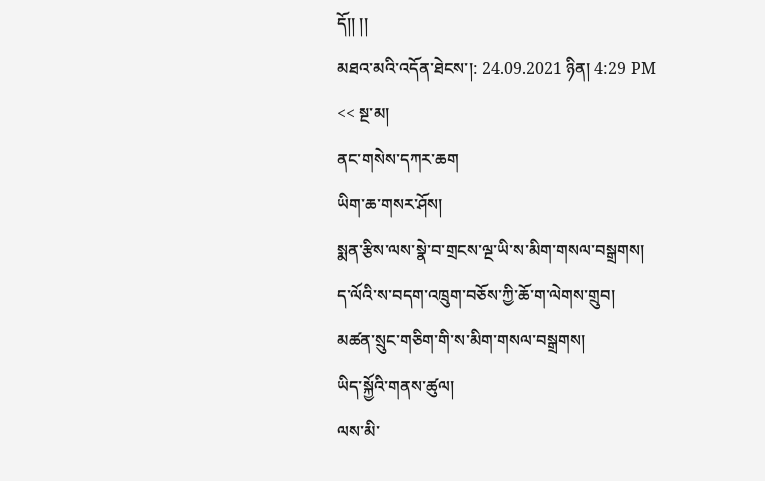དོ།། །།
མཐའ་མའི་འདོན་ཐེངས་།: 24.09.2021 ཉིན། 4:29 PM
<< སྔ་མ།
ནང་གསེས་དཀར་ཆག
ཡིག་ཆ་གསར་ཤོས།
སྨན་རྩིས་ལས་སྣེ་བ་གྲངས་ལྔ་ཡི་ས་མིག་གསལ་བསྒྲགས།
ད་ལོའི་ས་བདག་འཁྲུག་བཅོས་ཀྱི་ཆོ་ག་ལེགས་གྲུབ།
མཚན་སྲུང་གཅིག་གི་ས་མིག་གསལ་བསྒྲགས།
ཡིད་སྐྱོའི་གནས་ཚུལ།
ལས་མི་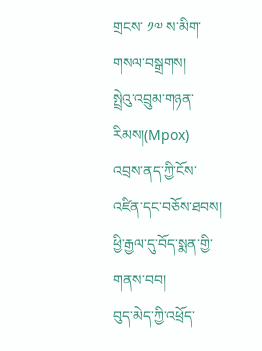གྲངས་ ༡༧ ས་མིག་གསལ་བསྒྲགས།
སྤྲེའུ་འབྲུམ་གཉན་རིམས།(Mpox)
འབྲས་ནད་ཀྱི་ངོས་འཛིན་དང་བཅོས་ཐབས།
ཕྱི་རྒྱལ་དུ་བོད་སྨན་གྱི་གནས་བབ།
བུད་མེད་ཀྱི་འཕྲོད་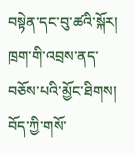བསྟེན་དང་བུ་ཚའི་སྐོར།
ཁྲག་གི་འབྲས་ནད་བཅོས་པའི་མྱོང་ཐིགས།
བོད་ཀྱི་གསོ་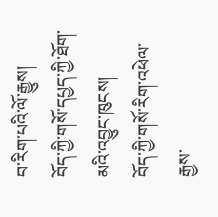བ་རིག་པའི་ལོ་རྒྱུས།
བོད་ཀྱི་གསོ་དཔྱད་ཀྱི་ཐོག་མའི་འབྱུང་ཁུངས།
བོད་ཀྱི་གསོ་རིག་འཕེལ་རྒྱས་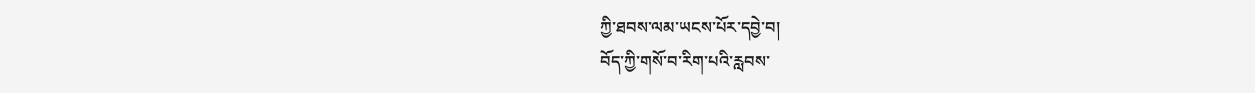ཀྱི་ཐབས་ལམ་ཡངས་པོར་དབྱེ་བ།
བོད་ཀྱི་གསོ་བ་རིག་པའི་རླབས་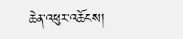ཆེན་འཕུར་འཆོངས།